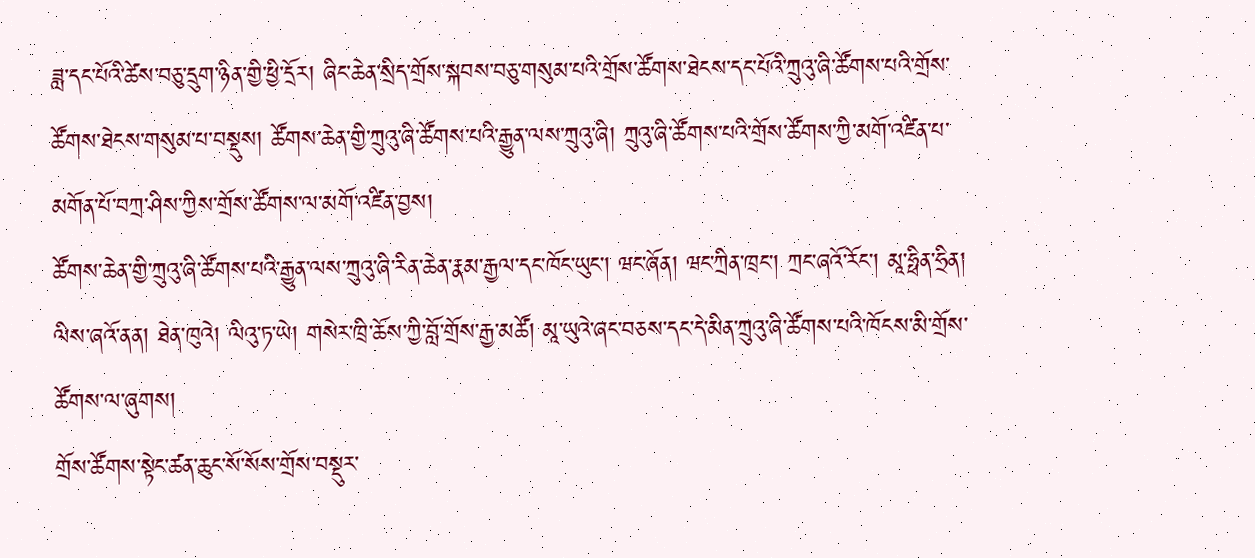ཟླ་དང་པོའི་ཚེས་བཅུ་དྲུག་ཉིན་གྱི་ཕྱི་དྲོར། ཞིང་ཆེན་སྲིད་གྲོས་སྐབས་བཅུ་གསུམ་པའི་གྲོས་ཚོགས་ཐེངས་དང་པོའི་ཀྲུའུ་ཞི་ཚོགས་པའི་གྲོས་ཚོགས་ཐེངས་གསུམ་པ་བསྡུས། ཚོགས་ཆེན་གྱི་ཀྲུའུ་ཞི་ཚོགས་པའི་རྒྱུན་ལས་ཀྲུའུ་ཞི། ཀྲུའུ་ཞི་ཚོགས་པའི་གྲོས་ཚོགས་ཀྱི་མགོ་འཛིན་པ་མགོན་པོ་བཀྲ་ཤིས་ཀྱིས་གྲོས་ཚོགས་ལ་མགོ་འཛིན་བྱས།
ཚོགས་ཆེན་གྱི་ཀྲུའུ་ཞི་ཚོགས་པའི་རྒྱུན་ལས་ཀྲུའུ་ཞི་རིན་ཆེན་རྣམ་རྒྱལ་དང་ཁོང་ཡུང་། ཝང་ཞོན། ཝང་ཀྲིན་ཁྲང་། ཀྲང་ཞའོ་རོང་། མཱ་ཧྥིན་ཧྲིན། ལིས་ཞའོ་ནན། ཐེན་ཁུའེ། ལིའུ་ཏ་ཡེ། གསེར་ཁྲི་ཆོས་ཀྱི་བློ་གྲོས་རྒྱ་མཚོ། མཱ་ཡུའེ་ཞང་བཅས་དང་དེ་མིན་ཀྲུའུ་ཞི་ཚོགས་པའི་ཁོངས་མི་གྲོས་ཚོགས་ལ་ཞུགས།
གྲོས་ཚོགས་སྟེང་ཚན་ཆུང་སོ་སོས་གྲོས་བསྡུར་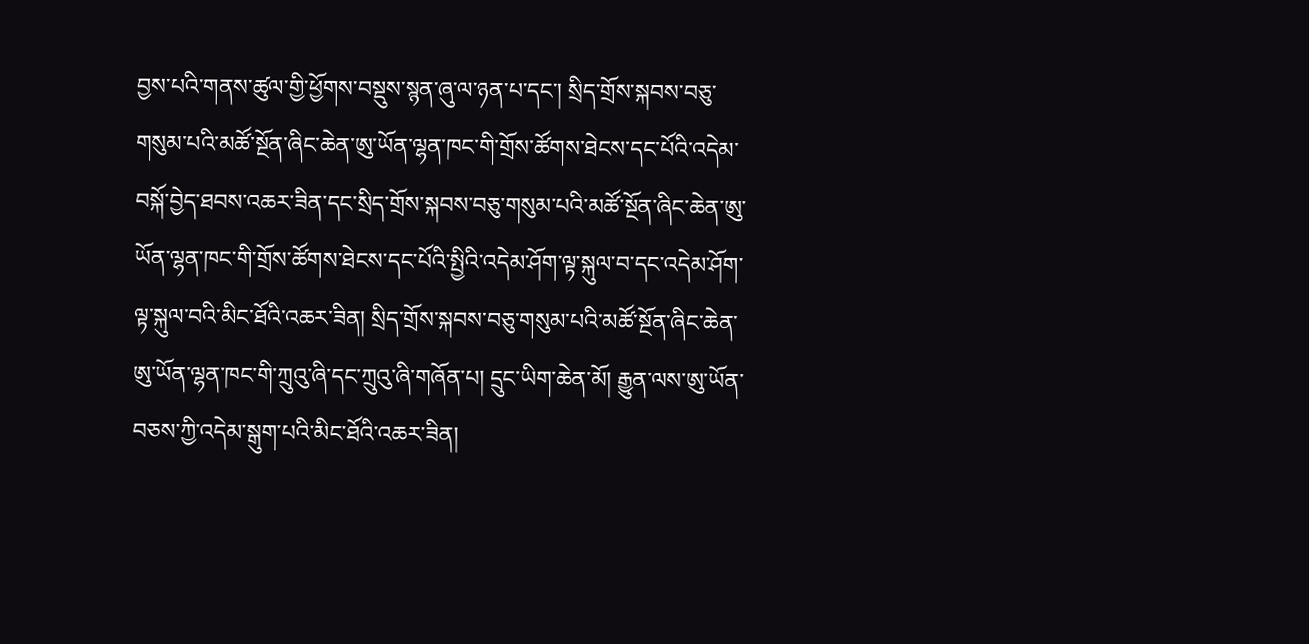བྱས་པའི་གནས་ཚུལ་གྱི་ཕྱོགས་བསྡུས་སྙན་ཞུ་ལ་ཉན་པ་དང་། སྲིད་གྲོས་སྐབས་བཅུ་གསུམ་པའི་མཚོ་སྔོན་ཞིང་ཆེན་ཨུ་ཡོན་ལྷན་ཁང་གི་གྲོས་ཚོགས་ཐེངས་དང་པོའི་འདེམ་བསྐོ་བྱེད་ཐབས་འཆར་ཟིན་དང་སྲིད་གྲོས་སྐབས་བཅུ་གསུམ་པའི་མཚོ་སྔོན་ཞིང་ཆེན་ཨུ་ཡོན་ལྷན་ཁང་གི་གྲོས་ཚོགས་ཐེངས་དང་པོའི་སྤྱིའི་འདེམ་ཤོག་ལྟ་སྐུལ་བ་དང་འདེམ་ཤོག་ལྟ་སྐུལ་བའི་མིང་ཐོའི་འཆར་ཟིན། སྲིད་གྲོས་སྐབས་བཅུ་གསུམ་པའི་མཚོ་སྔོན་ཞིང་ཆེན་ཨུ་ཡོན་ལྷན་ཁང་གི་ཀྲུའུ་ཞི་དང་ཀྲུའུ་ཞི་གཞོན་པ། དྲུང་ཡིག་ཆེན་མོ། རྒྱུན་ལས་ཨུ་ཡོན་བཅས་ཀྱི་འདེམ་སྒུག་པའི་མིང་ཐོའི་འཆར་ཟིན།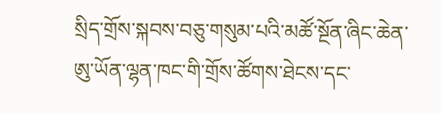སྲིད་གྲོས་སྐབས་བཅུ་གསུམ་པའི་མཚོ་སྔོན་ཞིང་ཆེན་ཨུ་ཡོན་ལྷན་ཁང་གི་གྲོས་ཚོགས་ཐེངས་དང་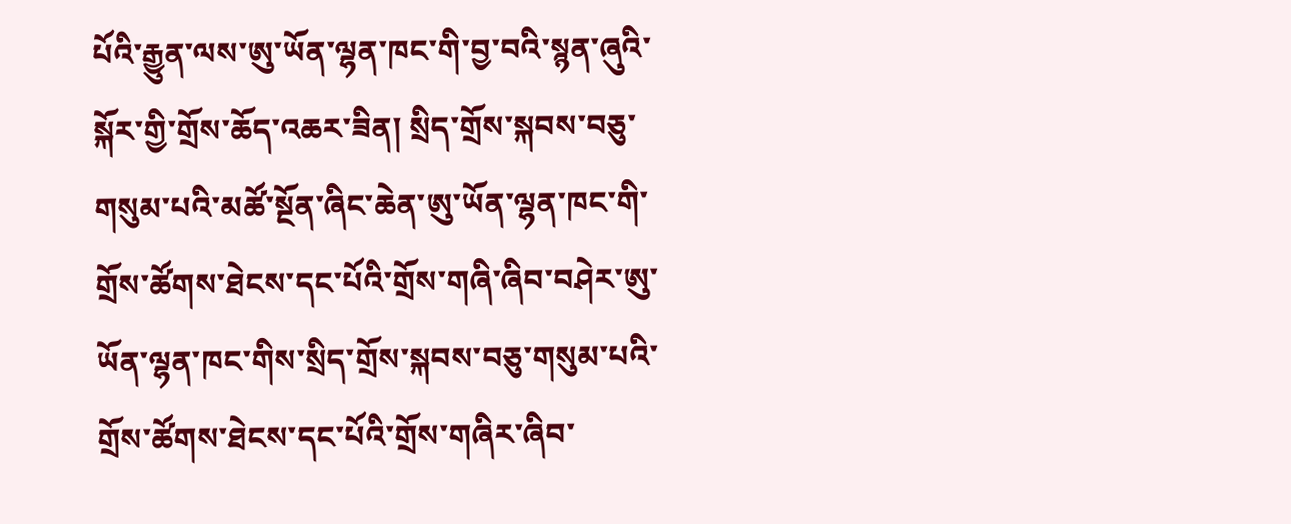པོའི་རྒྱུན་ལས་ཨུ་ཡོན་ལྷན་ཁང་གི་བྱ་བའི་སྙན་ཞུའི་སྐོར་གྱི་གྲོས་ཆོད་འཆར་ཟིན། སྲིད་གྲོས་སྐབས་བཅུ་གསུམ་པའི་མཚོ་སྔོན་ཞིང་ཆེན་ཨུ་ཡོན་ལྷན་ཁང་གི་གྲོས་ཚོགས་ཐེངས་དང་པོའི་གྲོས་གཞི་ཞིབ་བཤེར་ཨུ་ཡོན་ལྷན་ཁང་གིས་སྲིད་གྲོས་སྐབས་བཅུ་གསུམ་པའི་གྲོས་ཚོགས་ཐེངས་དང་པོའི་གྲོས་གཞིར་ཞིབ་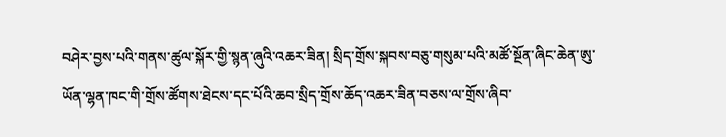བཤེར་བྱས་པའི་གནས་ཚུལ་སྐོར་གྱི་སྙན་ཞུའི་འཆར་ཟིན། སྲིད་གྲོས་སྐབས་བཅུ་གསུམ་པའི་མཚོ་སྔོན་ཞིང་ཆེན་ཨུ་ཡོན་ལྷན་ཁང་གི་གྲོས་ཚོགས་ཐེངས་དང་པོའི་ཆབ་སྲིད་གྲོས་ཆོད་འཆར་ཟིན་བཅས་ལ་གྲོས་ཞིབ་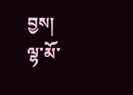བྱས།
ལྷ་མོ་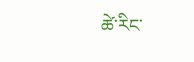ཚེ་རིང་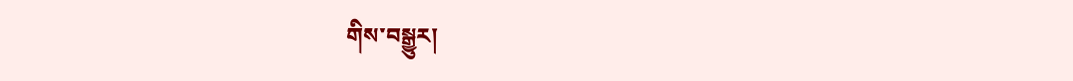གིས་བསྒྱུར།